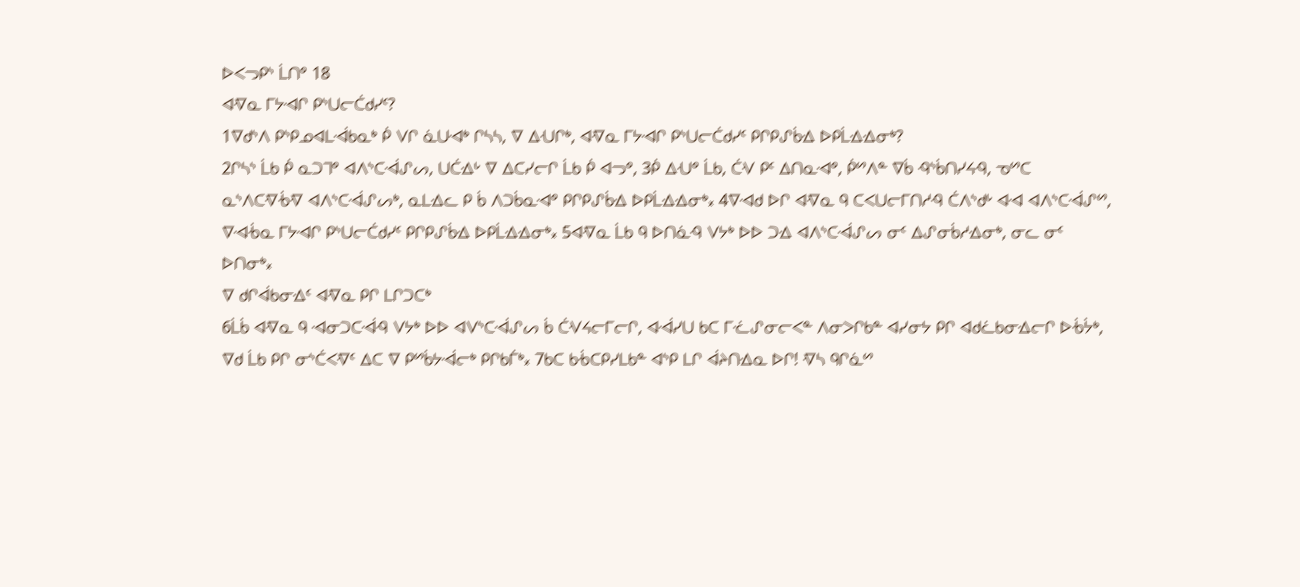ᐅᐸᓓᑭᔅ ᒫᑎᐤ 18
ᐊᐌᓇ ᒥᔭᐗᒋ ᑭᔅᑌᓕᑖᑯᓯᑦ?
1ᐁᑯᔅᐱ ᑭᔅᑭᓄᐊᒪᐙᑲᓇᒃ ᑮ ᐯᒋ ᓈᑌᐗᒃ ᒋᓴᓴ, ᐁ ᐃᑗᒋᒃ, ᐊᐌᓇ ᒥᔭᐗᒋ ᑭᔅᑌᓕᑖᑯᓯᑦ ᑭᒋᑭᔑᑳᐎ ᐅᑭᒫᐎᐎᓂᒃ?
2ᒋᓴᔅ ᒫᑲ ᑮ ᓇᑐᒣᐤ ᐊᐱᔅᑕᐙᔑᔕ, ᑌᑖᐎᒡ ᐁ ᐃᑕᓯᓕᒋ ᒫᑲ ᑮ ᐊᓓᐤ, 3ᑮ ᐃᑗᐤ ᒫᑲ, ᑖᐺ ᑭᑦ ᐃᑎᓇᐗᐤ, ᑮᔥᐱᓐ ᐁᑳ ᑴᔅᑳᑎᓯᔦᑴ, ᓀᔥᑕ ᓇᔅᐱᑕᐌᒀᐌ ᐊᐱᔅᑕᐙᔑᔕᒃ, ᓇᒪᐎᓚ ᑭ ᑳ ᐱᑐᑳᓇᐗᐤ ᑭᒋᑭᔑᑳᐎ ᐅᑭᒫᐎᐎᓂᒃ᙮ 4ᐁᐗᑯ ᐅᒋ ᐊᐌᓇ ᑫ ᑕᐸᑌᓕᒥᑎᓱᑴ ᑖᐱᔅᑯᒡ ᐊᐗ ᐊᐱᔅᑕᐙᔑᔥ, ᐁᐗᒀᓇ ᒥᔭᐗᒋ ᑭᔅᑌᓕᑖᑯᓯᑦ ᑭᒋᑭᔑᑳᐎ ᐅᑭᒫᐎᐎᓂᒃ᙮ 5ᐊᐌᓇ ᒫᑲ ᑫ ᐅᑎᓈᑴ ᐯᔭᒃ ᐅᐅ ᑐᐎ ᐊᐱᔅᑕᐙᔑᔕ ᓂᑦ ᐃᔑᓂᑳᓱᐎᓂᒃ, ᓂᓚ ᓂᑦ ᐅᑎᓂᒃ᙮
ᐁ ᑯᒋᐋᑲᓂᐎᑦ ᐊᐌᓇ ᑭᒋ ᒪᒋᑐᑕᒃ
6ᒫᑳ ᐊᐌᓇ ᑫ ᐗᓂᑐᑕᐙᑴ ᐯᔭᒃ ᐅᐅ ᐊᐯᔅᑕᐙᔑᔕ ᑳ ᑖᐺᔦᓕᒥᓕᒋ, ᐊᐙᓯᑌ ᑲᑕ ᒥᓨᔑᓂᓕᐸᓐ ᐱᓂᐳᒋᑲᓐ ᐊᓯᓂᔭ ᑭᒋ ᐊᑯᓛᑲᓂᐎᓕᒋ ᐅᒀᔮᒃ, ᐁᑯ ᒫᑲ ᑭᒋ ᓂᔅᑖᐸᐌᑦ ᐃᑕ ᐁ ᑭᔥᑳᔭᐙᓕᒃ ᑭᒋᑲᒦᒃ᙮ 7ᑲᑕ ᑲᒀᑕᑭᓯᒪᑲᓐ ᐊᔅᑭ ᒪᒋ ᐋᔨᑎᐎᓇ ᐅᒋ! ᐌᓴ ᑫᒋᓈᔥ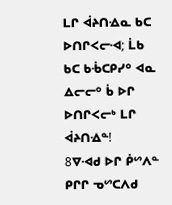ᒪᒋ ᐋᔨᑎᐎᓇ ᑲᑕ ᐅᑎᒋᐸᓕᐗ; ᒫᑲ ᑲᑕ ᑲᒀᑕᑭᓯᐤ ᐊᓇ ᐃᓕᓕᐤ ᑳ ᐅᒋ ᐅᑎᒋᐸᓕᒃ ᒪᒋ ᐋᔨᑎᐎᓐ!
8ᐁᐗᑯ ᐅᒋ ᑮᔥᐱᓐ ᑭᒋᒋ ᓀᔥᑕᐱᑯ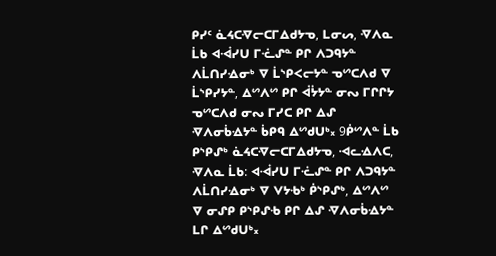ᑭᓯᑦ ᓈᔦᑕᐌᓕᑕᒥᐃᑯᔭᓀ, ᒪᓂᔕ, ᐌᐱᓇ ᒫᑲ ᐊᐙᓯᑌ ᒥᓨᔑᓐ ᑭᒋ ᐱᑐᑫᔭᓐ ᐱᒫᑎᓯᐎᓂᒃ ᐁ ᒫᔅᑭᐸᓕᔭᓐ ᓀᔥᑕᐱᑯ ᐁ ᒫᔅᑭᓯᔭᓐ, ᐃᔥᐱᔥ ᑭᒋ ᐋᔮᔭᓐ ᓂᔓ ᒥᒋᒋᔭ ᓀᔥᑕᐱᑯ ᓂᔓ ᒥᓯᑕ ᑭᒋ ᐃᔑ ᐌᐱᓂᑳᐎᔭᓐ ᑳᑭᑫ ᐃᔥᑯᑌᒃ᙮ 9ᑮᔥᐱᓐ ᒫᑲ ᑭᔅᑭᔑᒃ ᓈᔦᑕᐌᓕᑕᒥᐃᑯᔭᓀ, ᐗᓚᐎᐱᑕ, ᐌᐱᓇ ᒫᑲ: ᐊᐙᓯᑌ ᒥᓨᔑᓐ ᑭᒋ ᐱᑐᑫᔭᓐ ᐱᒫᑎᓯᐎᓂᒃ ᐁ ᐯᔭᑾᒃ ᑮᔅᑭᔑᒃ, ᐃᔥᐱᔥ ᐁ ᓂᔑᑭ ᑭᔅᑭᔑᑾ ᑭᒋ ᐃᔑ ᐌᐱᓂᑳᐎᔭᓐ ᒪᒋ ᐃᔥᑯᑌᒃ᙮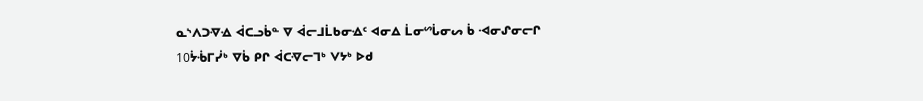ᓇᔅᐱᑐᐌᐎ ᐋᑕᓗᑳᓐ ᐁ ᐋᓕᒧᒫᑲᓂᐎᑦ ᐊᓂᐃ ᒫᓂᔥᒑᓂᔕ ᑳ ᐗᓂᔑᓂᓕᒋ
10ᔮᒀᒥᓰᒃ ᐁᑳ ᑭᒋ ᐋᑕᐌᓕᒣᒃ ᐯᔭᒃ ᐅᑯ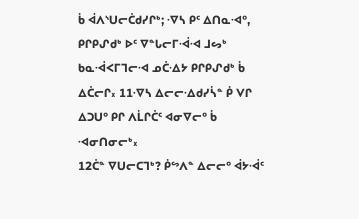ᑳ ᐋᐱᔅᑌᓕᑖᑯᓯᒋᒃ; ᐌᓴ ᑭᑦ ᐃᑎᓇᐗᐤ, ᑭᒋᑭᔑᑯᒃ ᐅᑦ ᐁᓐᒐᓕᒥᐙᐗ ᒧᔕᒃ ᑲᓇᐙᐸᒥᒣᓕᐗ ᓄᑖᐎᔭ ᑭᒋᑭᔑᑯᒃ ᑳ ᐃᑖᓕᒋ᙮ 11ᐌᓴ ᐃᓕᓕᐎᑯᓯᓵᓐ ᑮ ᐯᒋ ᐃᑐᑌᐤ ᑭᒋ ᐱᒫᒋᑖᑦ ᐊᓂᐁᓕᐤ ᑳ ᐗᓂᑎᓂᓕᒃ᙮
12ᑖᓐ ᐁᑌᓕᑕᒣᒃ? ᑮᔥᐱᓐ ᐃᓕᓕᐤ ᐋᔭᐙᑦ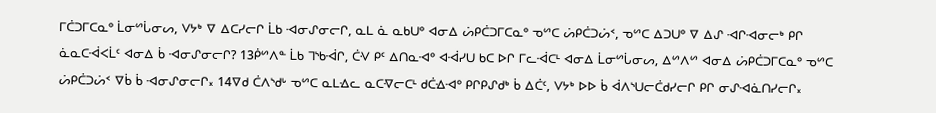ᒥᑖᑐᒥᑕᓇᐤ ᒫᓂᔥᒑᓂᔕ, ᐯᔭᒃ ᐁ ᐃᑕᓯᓕᒋ ᒫᑲ ᐗᓂᔑᓂᓕᒋ, ᓇᒪ ᓈ ᓇᑲᑌᐤ ᐊᓂᐃ ᔖᑭᑖᑐᒥᑕᓇᐤ ᓀᔥᑕ ᔖᑭᑖᑐᔖᑉ, ᓀᔥᑕ ᐃᑐᑌᐤ ᐁ ᐃᔑ ᐗᒋᐗᓂᓕᒃ ᑭᒋ ᓈᓇᑕᐙᐸᒫᑦ ᐊᓂᐃ ᑳ ᐗᓂᔑᓂᓕᒋ? 13ᑮᔥᐱᓐ ᒫᑲ ᒣᔅᑲᐙᒋ, ᑖᐺ ᑭᑦ ᐃᑎᓇᐗᐤ ᐊᐙᓯᑌ ᑲᑕ ᐅᒋ ᒥᓚᐙᑕᒻ ᐊᓂᐃ ᒫᓂᔥᒑᓂᔕ, ᐃᔥᐱᔥ ᐊᓂᐃ ᔖᑭᑖᑐᒥᑕᓇᐤ ᓀᔥᑕ ᔖᑭᑖᑐᔖᑉ ᐁᑳ ᑳ ᐗᓂᔑᓂᓕᒋ᙮ 14ᐁᑯ ᑖᐱᔅᑯᒡ ᓀᔥᑕ ᓇᒪᐎᓚ ᓇᑕᐌᓕᑕᒻ ᑯᑖᐎᐗᐤ ᑭᒋᑭᔑᑯᒃ ᑳ ᐃᑖᑦ, ᐯᔭᒃ ᐅᐅ ᑳ ᐋᐱᔅᑌᓕᑖᑯᓯᓕᒋ ᑭᒋ ᓂᔑᐗᓈᑎᓯᓕᒋ᙮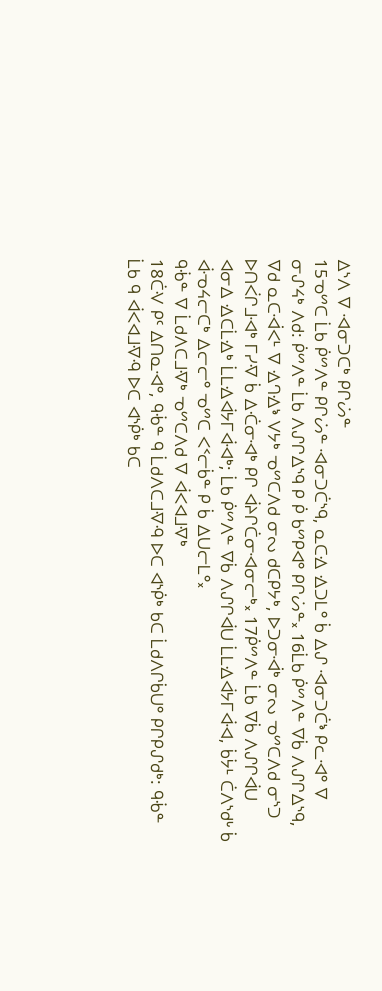ᐃᔅᐱ ᐁ ᐗᓂᑐᑕᒃ ᑭᒋᔖᓐ
15ᓀᔥᑕ ᒫᑲ ᑮᔥᐱᓐ ᑭᒋᔖᓐ ᐗᓂᑐᑖᔅᑫ, ᓇᑕᐎ ᐎᑐᒪᐤ ᑳ ᐃᔑ ᐗᓂᑐᑖᔉ ᑭᓚᐗᐤ ᐁ ᓂᔑᔦᒃ ᐱᑯ: ᑮᔥᐱᓐ ᒫᑲ ᐱᔑᒋᐃᔅᑫ ᑭ ᑮ ᑲᔥᑭᐊᐤ ᑭᒋᔖᓐ᙮ 16ᒫᑲ ᑮᔥᐱᓐ ᐁᑳ ᐱᔑᒋᐃᔅᑫ, ᐁᑯ ᓇᑕᐙᐸᒻ ᐁ ᐎᒉᐎᔉ ᐯᔭᒃ ᓀᔥᑕᐱᑯ ᓂᔓ ᑯᑕᑭᔭᒃ, ᐅᑐᓂᐙᒃ ᓂᔓ ᓀᔥᑕᐱᑯ ᓂᔅᑐ ᐅᑎᐹᒋᒧᐗᒃ ᒥᓯᐌ ᑳ ᐃᑣᓂᐗᒃ ᑭᒋ ᐋᔨᒋᑖᓂᐗᓂᓕᒃ᙮ 17ᑮᔥᐱᓐ ᒫᑲ ᐁᑳ ᐱᔑᒋᐋᑌ ᐊᓂᐃ ᐎᑕᒫᐎᒃ ᒫᒪᐎᐋᔭᒥᐋᐗᒃ; ᒫᑲ ᑮᔥᐱᓐ ᐁᑳ ᐱᔑᒋᐋᑌ ᒫᒪᐎᐋᔭᒥᐋᐗ, ᑳᔮᒻ ᑖᐱᔅᑯᒡ ᑳ ᐋᓉᔦᓕᑕᒃ ᐃᓕᓕᐤ ᓀᔥᑕ ᐸᑉᓕᑳᓐ ᑭ ᑳ ᐃᑌᓕᒪᐤ᙮
ᑫᒀᓐ ᐁ ᒫᑯᐱᑕᒧᐌᒃ ᓀᔥᑕᐱᑯ ᐁ ᐋᐸᐊᒧᐌᒃ
18ᑖᐺ ᑭᑦ ᐃᑎᓇᐗᐤ, ᑫᒀᓐ ᑫ ᒫᑯᐱᑕᒧᐌᑴ ᐅᑕ ᐊᔅᑮᒃ ᑲᑕ ᒫᑯᐱᒋᑳᑌᐤ ᑭᒋᑭᔑᑯᒃ: ᑫᒀᓐ ᒫᑲ ᑫ ᐋᐸᐊᒧᐌᑴ ᐅᑕ ᐊᔅᑮᒃ ᑲᑕ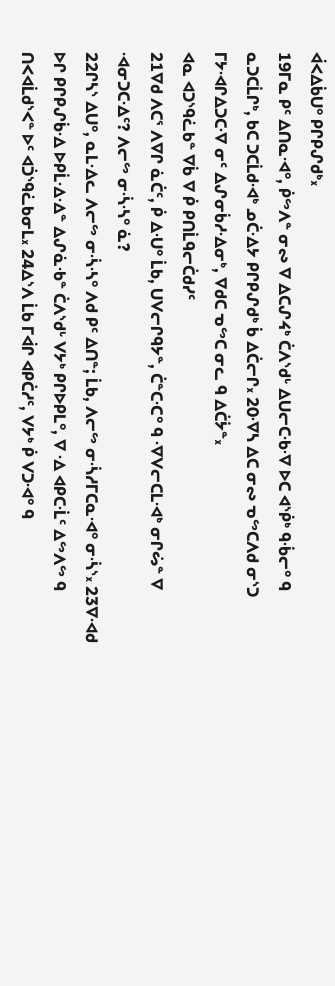ᐋᐸᐃᑳᑌᐤ ᑭᒋᑭᔑᑯᒃ᙮
19ᒥᓇ ᑭᑦ ᐃᑎᓇᐗᐤ, ᑮᔥᐱᓐ ᓂᔓ ᐁ ᐃᑕᔑᔦᒃ ᑖᐱᔅᑯᒡ ᐃᑌᓕᑕᑾᐌ ᐅᑕ ᐊᔅᑮᒃ ᑫᒀᓕᐤ ᑫ ᓇᑐᑕᒫᒋᒃ, ᑲᑕ ᑐᑕᒫᑯᐗᒃ ᓄᑖᐎᔭ ᑭᒋᑭᔑᑯᒃ ᑳ ᐃᑖᓕᒋ᙮ 20ᐌᓴ ᐃᑕ ᓂᔓ ᓀᔥᑕᐱᑯ ᓂᔅᑐ ᒥᔭᐗᒋᐃᑐᑕᐌ ᓂᑦ ᐃᔑᓂᑳᓱᐎᓂᒃ, ᐁᑯᑕ ᓀᔥᑕ ᓂᓚ ᑫ ᐃᑖᔮᓐ᙮
ᐊᓇ ᐊᑐᔅᑫᓛᑲᓐ ᐁᑳ ᐁ ᑮ ᑭᑎᒫᑫᓕᑖᑯᓯᑦ
21ᐁᑯ ᐱᑕᕐ ᐱᐁᒋ ᓈᑖᑦ, ᑮ ᐃᑗᐤ ᒫᑲ, ᑌᐯᓕᒋᑫᔭᓐ, ᑖᓐᑕᑡᐤ ᑫ ᐌᐯᓕᑕᒪᐗᒃ ᓂᒋᔖᓐ ᐁ ᐗᓂᑐᑕᐎᑦ? ᐱᓕᔥ ᓂᔂᔀᐤ ᓈ?
22ᒋᓴᔅ ᐃᑌᐤ, ᓇᒪᐎᓚ ᐱᓕᔥ ᓂᔂᔀᐤ ᐱᑯ ᑭᑦ ᐃᑎᓐ; ᒫᑲ, ᐱᓕᔥ ᓂᔂᓱᒥᑕᓇᐗᐤ ᓂᔂᔅ᙮ 23ᐁᐗᑯ ᐅᒋ ᑭᒋᑭᔑᑳᐎ ᐅᑭᒫᐎᐎᓐ ᐃᔑᓈᑾᓐ ᑖᐱᔅᑯᒡ ᐯᔭᒃ ᑭᒋᐅᑭᒪᐤ, ᐁ ᐎ ᐊᑭᑕᒸᑦ ᐃᔥᐱᔥ ᑫ ᑎᐸᐊᒫᑯᔅᐸᓐ ᐅᑦ ᐊᑑᔅᑫᓛᑲᓂᒪ᙮ 24ᐃᔅᐱ ᒫᑲ ᒥᐋᒋ ᐊᑭᑖᓱᑦ, ᐯᔭᒃ ᑮ ᐯᑐᐗᐤ ᑫ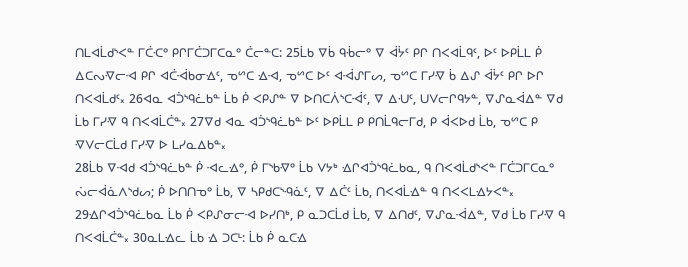ᑎᒪᐊᒫᑯᔅᐸᓐ ᒥᑖᑡᐤ ᑭᒋᒥᑖᑐᒥᑕᓇᐤ ᑖᓕᓐᑕ: 25ᒫᑲ ᐁᑳ ᑫᒀᓕᐤ ᐁ ᐋᔮᑦ ᑭᒋ ᑎᐸᐊᒫᑫᑦ, ᐅᑦ ᐅᑭᒫᒪ ᑮ ᐃᑕᔓᐌᓕᐗ ᑭᒋ ᐊᑖᐙᑲᓂᐎᑦ, ᓀᔥᑕ ᐎᐗ, ᓀᔥᑕ ᐅᑦ ᐊᐙᔑᒥᔕ, ᓀᔥᑕ ᒥᓯᐌ ᑳ ᐃᔑ ᐋᔮᑦ ᑭᒋ ᐅᒋ ᑎᐸᐊᒫᑯᑦ᙮ 26ᐊᓇ ᐊᑑᔅᑫᓛᑲᓐ ᒫᑲ ᑮ ᐸᑭᔑᓐ ᐁ ᐅᑎᑕᐲᔅᑕᐙᑦ, ᐁ ᐃᑗᑦ, ᑌᐯᓕᒋᑫᔭᓐ, ᐁᔑᓇᐋᐃᓐ ᐁᑯ ᒫᑲ ᒥᓯᐌ ᑫ ᑎᐸᐊᒫᑖᓐ᙮ 27ᐁᑯ ᐊᓇ ᐊᑑᔅᑫᓛᑲᓐ ᐅᑦ ᐅᑭᒫᒪ ᑭ ᑭᑎᒫᑫᓕᒥᑯ, ᑭ ᐋᐸᐅᑯ ᒫᑲ, ᓀᔥᑕ ᑭ ᐌᐯᓕᑕᒫᑯ ᒥᓯᐌ ᐅ ᒪᓯᓇᐃᑲᓐ᙮
28ᒫᑲ ᐁᐗᑯ ᐊᑑᔅᑫᓛᑲᓐ ᑮ ᐗᓚᐎᐤ, ᑮ ᒥᔅᑲᐌᐤ ᒫᑲ ᐯᔭᒃ ᐎᒋᐊᑑᔅᑫᓛᑲᓇ, ᑫ ᑎᐸᐊᒫᑯᔅᐸᓐ ᒥᑖᑐᒥᑕᓇᐤ ᔔᓕᐋᓈᐱᔅᑯᔕ; ᑮ ᐅᑎᑎᓀᐤ ᒫᑲ, ᐁ ᓴᑭᑯᑕᔅᑴᓈᑦ, ᐁ ᐃᑖᑦ ᒫᑲ, ᑎᐸᐊᒫᐎᓐ ᑫ ᑎᐸᐸᒪᐎᔭᐸᓐ᙮ 29ᐎᒋᐊᑑᔅᑫᓛᑲᓇ ᒫᑲ ᑮ ᐸᑭᔑᓂᓕᐗ ᐅᓯᑎᒃ, ᑭ ᓇᑐᑕᒫᑯ ᒫᑲ, ᐁ ᐃᑎᑯᑦ, ᐁᔑᓇᐙᐃᓐ, ᐁᑯ ᒫᑲ ᒥᓯᐌ ᑫ ᑎᐸᐊᒫᑖᓐ᙮ 30ᓇᒪᐎᓚ ᒫᑲ ᐎ ᑐᑕᒻ: ᒫᑲ ᑮ ᓇᑕᐎ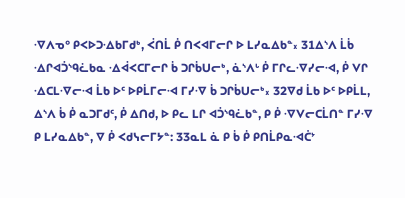ᐌᐱᓀᐤ ᑭᐸᐅᑐᐎᑲᒥᑯᒃ, ᐹᑎᒫ ᑮ ᑎᐸᐊᒥᓕᒋ ᐅ ᒪᓯᓇᐃᑲᓐ᙮ 31ᐃᔅᐱ ᒫᑳ ᐎᒋᐊᑑᔅᑫᓛᑲᓇ ᐎᐋᐸᑕᒥᓕᒋ ᑳ ᑐᒋᑳᑌᓕᒃ, ᓈᔅᐱᒡ ᑮ ᒥᒋᓚᐌᓯᓕᐗ, ᑮ ᐯᒋ ᐎᑕᒪᐌᓕᐗ ᒫᑲ ᐅᑦ ᐅᑭᒫᒥᓕᐗ ᒥᓯᐌ ᑳ ᑐᒋᑳᑌᓕᒃ᙮ 32ᐁᑯ ᒫᑲ ᐅᑦ ᐅᑭᒫᒪ, ᐃᔅᐱ ᑳ ᑮ ᓇᑐᒥᑯᑦ, ᑮ ᐃᑎᑯ, ᐅ ᑭᓚ ᒪᒋ ᐊᑑᔅᑫᓛᑲᓐ, ᑭ ᑮ ᐌᐯᓕᑕᒫᑎᓐ ᒥᓯᐌ ᑭ ᒪᓯᓇᐃᑲᓐ, ᐁ ᑮ ᐸᑯᓭᓕᒥᔭᓐ: 33ᓇᒪ ᓈ ᑭ ᑳ ᑮ ᑭᑎᒫᑭᓇᐗᑖᔾ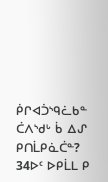ᑮᒋᐊᑑᔅᑫᓛᑲᓐ ᑖᐱᔅᑯᒡ ᑳ ᐃᔑ ᑭᑎᒫᑭᓈᑖᓐ? 34ᐅᑦ ᐅᑭᒫᒪ ᑭ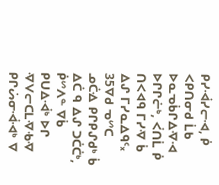ᑭᓯᐙᓯᓕᐗ, ᑮ ᐸᑭᑎᓂᑯ ᒫᑲ ᐅᓇᓀᑳᒋᐃᐌᐗ ᐅᒋᒋᓖᒃ, ᐹᑎᒫ ᑮ ᑎᐸᐊᑫ ᒥᓯᐌ ᑳ ᐃᔑ ᒥᓯᓇᐃᑫᑦ᙮
35ᐁᑯ ᓀᔥᑕ ᓄᑖᐎ ᑭᒋᑭᔑᑯᒃ ᑳ ᐃᑖ ᑫ ᐃᔑ ᑐᑖᑖᒃ, ᑮᔥᐱᓐ ᐁᑳ ᑭᑌᐃᐙᒃ ᐅᒋ ᐌᐯᓕᑕᒪᐌᑾᐌ ᑭᒋᔖᓂᐙᐗᒃ ᐁ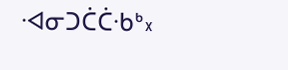ᐗᓂᑐᑖᑖᑾᒃ᙮